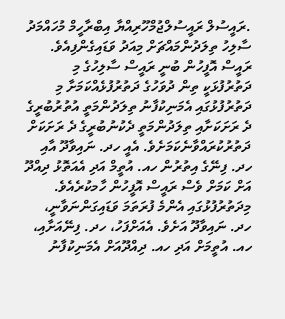.ރައީސުލް ރައީސުލްޖުމްހޫރިއްޔާ އިބްރާހީމް މުހައްމަދު ސާލިހު ތިލަދުންމައްޗަށް މިއަދު ވަޑައިގެންފިއެވެ.
ރައީސް އޮފީހުން ބުނީ ރައީސް ސާލިހުގެ މި ދަތުރުފުޅަކީ ތިން ދުވަހުގެ ދަތުރުފުޅެއްކަމަށާ މި ދަތުރުފުޅުގައި އެމަނިކުފާނު ތިލަދުންމަތީ އުތުރުބުރީގެ ދެ ރަށަކަށާއި ތިލަދުންމަތީ ދެކުނުބުރީގެ ދެ ރަށަކަށް ދަތުރުކުރައްވާނެކަމަށެވެ. އެއީ ހދ. ނައިވާދޫ އާއި ހދ. ފިނޭގެ އިތުރުން ހއ. އުތީމް އަދި އެއަތޮޅު ދިއްދޫ އަށް ކަމަށް ވެސް ރައީސް އޮފީހުން ހާމކުރެއެވެ.
މިދަތުރުފުޅުގައި އެންމެ ފުރަތަމަ ވަޑައިގަންނަވާނީ، ހދ. ނައިވާދޫ އަށެވެ. އެއަށްފަހު، ހދ. ފިނޭއަށާއި، ހއ. އުތީމަށް އަދި ހއ. ދިއްދޫއަށް އެމަނިކުފާނު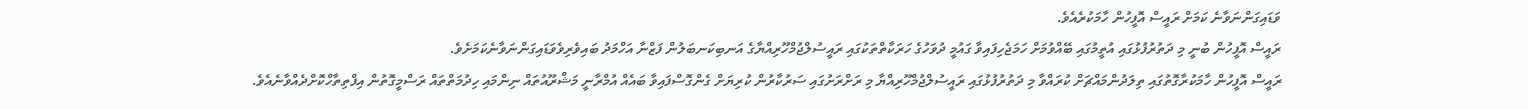ވަޑައިގަންނަވާނެ ކަމަށް ރައީސް އޮފީހުން ހާމަކުރެއެވެ.
ރައީސް އޮފީހުން ބުނީ މި ދަތުރުފުޅުގައި އުތީމުގައި ބޭއްވުމަށް ހަމަޖެހިފައިވާ ގައުމީ ދުވަހުގެ ހަރަކާތްތަކުގައި ރައީސުލްޖުމްހޫރިއްޔާގެ އަނބިކަނބަލުން ފަޒްނާ އަހްމަދު ބައިވެރިވެވަޑައިގަންނަވާނެކަމަށެވެ.
ރައީސް އޮފީހުން ހާމަކުރާގޮތުގައި ތިލަދުންމައްޗަށް ކުރައްވާ މި ދަތުރުފުޅުގައި ރައީސުލްޖުމްހޫރިއްޔާ މި ރަށްރަށުގައި ސަރުކާރުން ކުރިޔަށް ގެންގޮސްފައިވާ ބައެއް އުމްރާނީ މަޝްރޫއުތައް ނިންމައި ހިދުމަތްތައް ރަސްމީގޮތުން އިފްތިތާހްކޮށްދެއްވާނެއެވެ.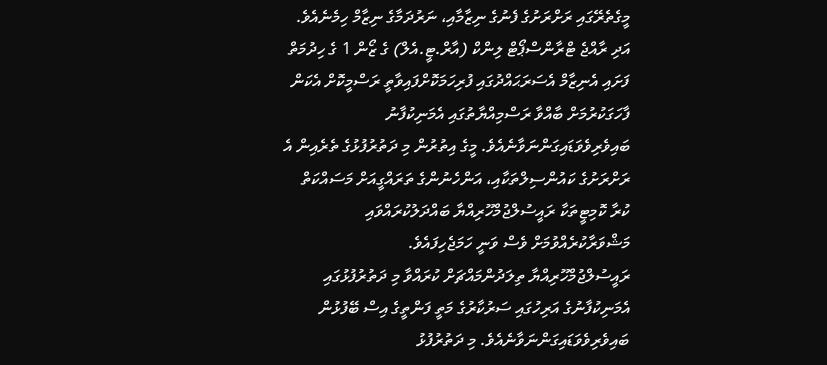މީގެތެރޭގައި ރަށްރަށުގެ ފެނުގެ ނިޒާމާއި، ނަރުދަމާގެ ނިޒާމް ހިމެނެއެވެ. އަދި ރާއްޖެ ޓްރާންސްޕޯޓް ލިންކް (އާރް.ޓީ.އެލް) ގެ ޒޯން 1 ގެ ހިދުމަތް ފަށައި އެނިޒާމް އެސަރަޙައްދުގައި ފުރިހަމަކޮށްފައިވާތީ ރަސްމީކޮށް އެކަން ފާހަގަކުރުމަށް ބާއްވާ ރަސްމިއްޔާތުގައި އެމަނިކުފާނު ބައިވެރިވެވަޑައިގަންނަވާނެއެވެ. މީގެ އިތުރުން މި ދަތުރުފުޅުގެ ތެރެއިން އެ ރަށްރަށުގެ ކައުންސިލްތަކާއި، އަންހެނުންގެ ތަރައްގީއަށް މަސައްކަތް ކުރާ ކޮމިޓީތަކާ ރައީސުލްޖުމްހޫރިއްޔާ ބައްދަލުކުރައްވައި މަޝްވަރާކުރެއްވުމަށް ވެސް ވަނީ ހަމަޖެހިފައެވެ.
ރައީސުލްޖުމްހޫރިއްޔާ ތިލަދުންމައްޗަށް ކުރައްވާ މި ދަތުރުފުޅުގައި އެމަނިކުފާނުގެ އަރިހުގައި ސަރުކާރުގެ މަތީ ފަންތީގެ އިސް ބޭފުޅުން ބައިވެރިވެވަޑައިގަންނަވާނެއެވެ. މި ދަތުރުފުޅު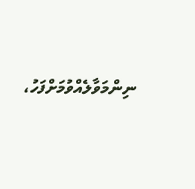ނިންމަވާލެއްވުމަށްފަހު،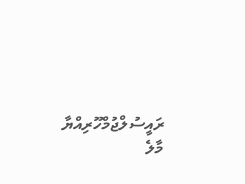ރައީސުލްޖުމްހޫރިއްޔާ މާލެ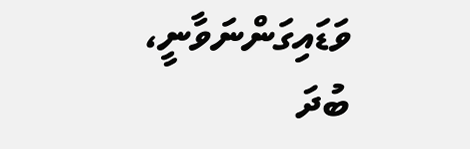ވަޑައިގަންނަވާނީ، ބުދަ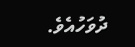ދުވަހުއެވެ.